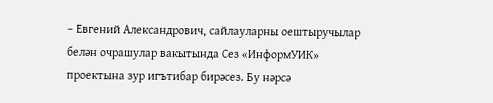– Евгений Александрович, сайлауларны оештыручылар белән очрашулар вакытында Сез «ИнформУИК» проектына зур игътибар бирәсез. Бу нәрсә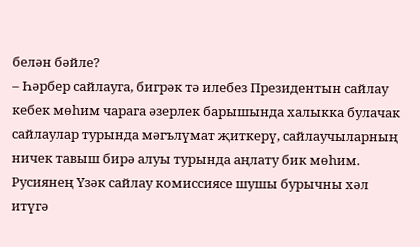белән бәйле?
– Һәрбер сайлауга, бигрәк тә илебез Президентын сайлау кебек мөһим чарага әзерлек барышында халыкка булачак сайлаулар турында мәгълүмат җиткерү, сайлаучыларның ничек тавыш бирә алуы турында аңлату бик мөһим. Русиянең Үзәк сайлау комиссиясе шушы бурычны хәл итүгә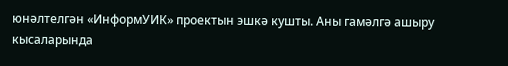юнәлтелгән «ИнформУИК» проектын эшкә кушты. Аны гамәлгә ашыру кысаларында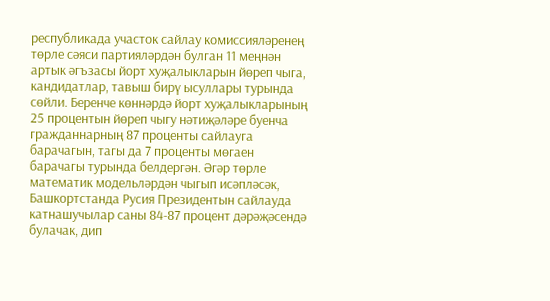республикада участок сайлау комиссияләренең төрле сәяси партияләрдән булган 11 меңнән артык әгъзасы йорт хуҗалыкларын йөреп чыга, кандидатлар, тавыш бирү ысуллары турында сөйли. Беренче көннәрдә йорт хуҗалыкларының 25 процентын йөреп чыгу нәтиҗәләре буенча гражданнарның 87 проценты сайлауга барачагын, тагы да 7 проценты мөгаен барачагы турында белдергән. Әгәр төрле математик модельләрдән чыгып исәпләсәк, Башкортстанда Русия Президентын сайлауда катнашучылар саны 84-87 процент дәрәҗәсендә булачак, дип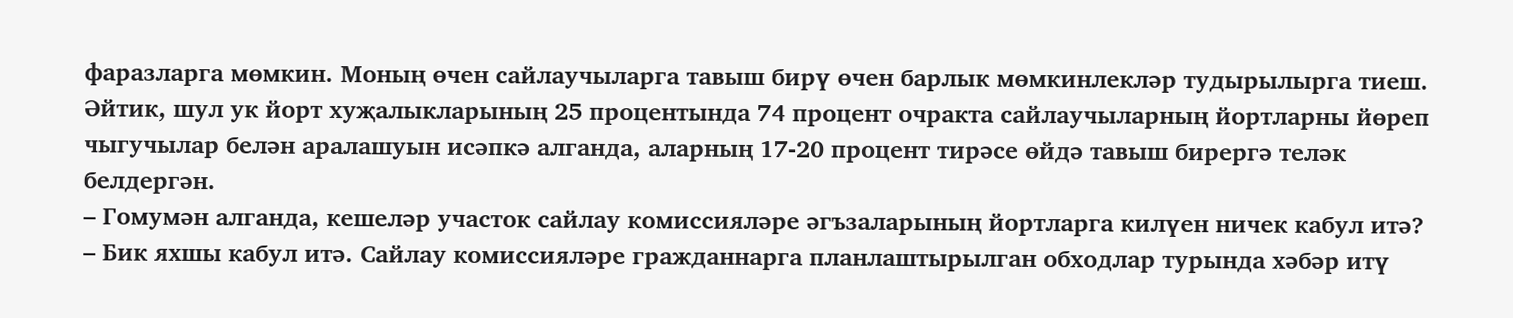фаразларга мөмкин. Моның өчен сайлаучыларга тавыш бирү өчен барлык мөмкинлекләр тудырылырга тиеш. Әйтик, шул ук йорт хуҗалыкларының 25 процентында 74 процент очракта сайлаучыларның йортларны йөреп чыгучылар белән аралашуын исәпкә алганда, аларның 17-20 процент тирәсе өйдә тавыш бирергә теләк белдергән.
– Гомумән алганда, кешеләр участок сайлау комиссияләре әгъзаларының йортларга килүен ничек кабул итә?
– Бик яхшы кабул итә. Сайлау комиссияләре гражданнарга планлаштырылган обходлар турында хәбәр итү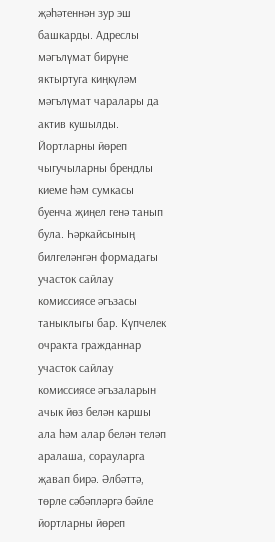җәһәтеннән зур эш башкарды. Адреслы мәгълүмат бирүне яктыртуга киңкүләм мәгълүмат чаралары да актив кушылды.
Йортларны йөреп чыгучыларны брендлы киеме һәм сумкасы буенча җиңел генә танып була. Һәркайсының билгеләнгән формадагы участок сайлау комиссиясе әгъзасы таныклыгы бар. Күпчелек очракта гражданнар участок сайлау комиссиясе әгъзаларын ачык йөз белән каршы ала һәм алар белән теләп аралаша, сорауларга җавап бирә. Әлбәттә, төрле сәбәпләргә бәйле йортларны йөреп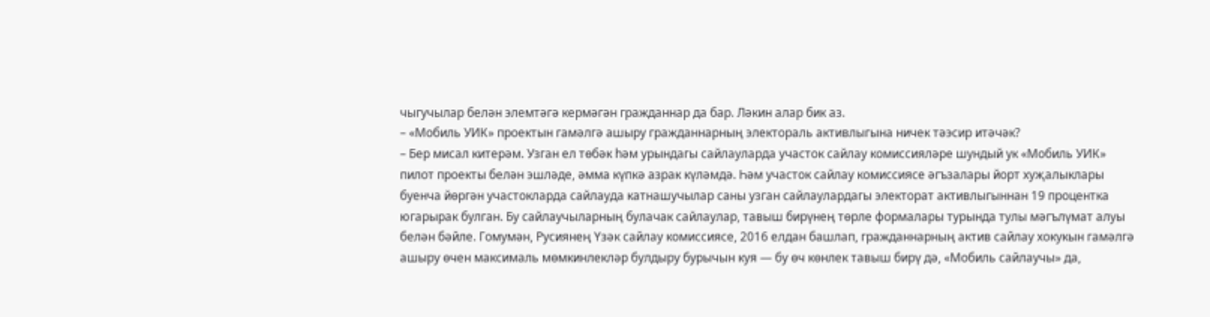чыгучылар белән элемтәгә кермәгән гражданнар да бар. Ләкин алар бик аз.
– «Мобиль УИК» проектын гамәлгә ашыру гражданнарның электораль активлыгына ничек тәэсир итәчәк?
– Бер мисал китерәм. Узган ел төбәк һәм урындагы сайлауларда участок сайлау комиссияләре шундый ук «Мобиль УИК» пилот проекты белән эшләде, әмма күпкә азрак күләмдә. Һәм участок сайлау комиссиясе әгъзалары йорт хуҗалыклары буенча йөргән участокларда сайлауда катнашучылар саны узган сайлаулардагы электорат активлыгыннан 19 процентка югарырак булган. Бу сайлаучыларның булачак сайлаулар, тавыш бирүнең төрле формалары турында тулы мәгълүмат алуы белән бәйле. Гомумән, Русиянең Үзәк сайлау комиссиясе, 2016 елдан башлап, гражданнарның актив сайлау хокукын гамәлгә ашыру өчен максималь мөмкинлекләр булдыру бурычын куя — бу өч көнлек тавыш бирү дә, «Мобиль сайлаучы» да,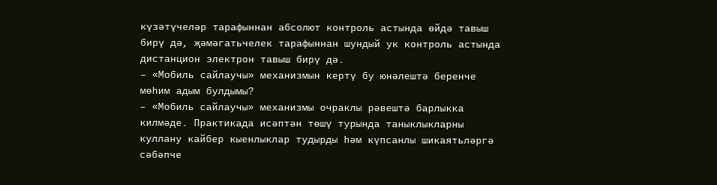күзәтүчеләр тарафыннан абсолют контроль астында өйдә тавыш бирү дә, җәмәгатьчелек тарафыннан шундый ук контроль астында дистанцион электрон тавыш бирү дә.
– «Мобиль сайлаучы» механизмын кертү бу юнәлештә беренче мөһим адым булдымы?
– «Мобиль сайлаучы» механизмы очраклы рәвештә барлыкка килмәде. Практикада исәптән төшү турында таныклыкларны куллану кайбер кыенлыклар тудырды һәм күпсанлы шикаятьләргә сәбәпче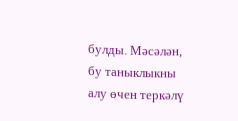булды. Мәсәлән, бу таныклыкны алу өчен теркәлү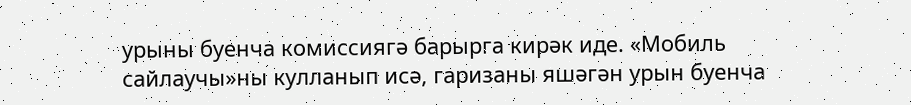урыны буенча комиссиягә барырга кирәк иде. «Мобиль сайлаучы»ны кулланып исә, гаризаны яшәгән урын буенча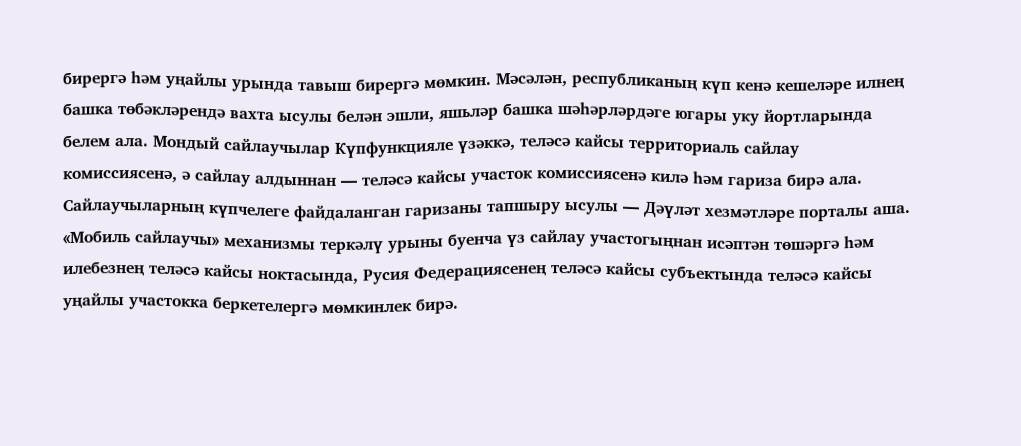бирергә һәм уңайлы урында тавыш бирергә мөмкин. Мәсәлән, республиканың күп кенә кешеләре илнең башка төбәкләрендә вахта ысулы белән эшли, яшьләр башка шәһәрләрдәге югары уку йортларында белем ала. Мондый сайлаучылар Күпфункцияле үзәккә, теләсә кайсы территориаль сайлау комиссиясенә, ә сайлау алдыннан — теләсә кайсы участок комиссиясенә килә һәм гариза бирә ала. Сайлаучыларның күпчелеге файдаланган гаризаны тапшыру ысулы — Дәүләт хезмәтләре порталы аша. «Мобиль сайлаучы» механизмы теркәлү урыны буенча үз сайлау участогыңнан исәптән төшәргә һәм илебезнең теләсә кайсы ноктасында, Русия Федерациясенең теләсә кайсы субъектында теләсә кайсы уңайлы участокка беркетелергә мөмкинлек бирә.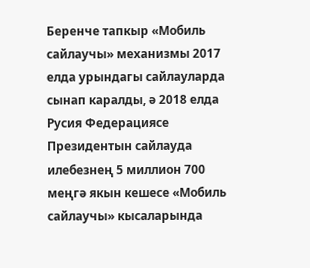Беренче тапкыр «Мобиль сайлаучы» механизмы 2017 елда урындагы сайлауларда сынап каралды, ә 2018 елда Русия Федерациясе Президентын сайлауда илебезнең 5 миллион 700 меңгә якын кешесе «Мобиль сайлаучы» кысаларында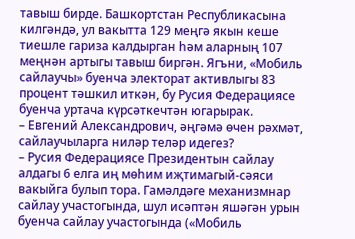тавыш бирде. Башкортстан Республикасына килгәндә, ул вакытта 129 меңгә якын кеше тиешле гариза калдырган һәм аларның 107 меңнән артыгы тавыш биргән. Ягъни, «Мобиль сайлаучы» буенча электорат активлыгы 83 процент тәшкил иткән, бу Русия Федерациясе буенча уртача күрсәткечтән югарырак.
– Евгений Александрович, әңгәмә өчен рәхмәт, сайлаучыларга ниләр теләр идегез?
– Русия Федерациясе Президентын сайлау алдагы 6 елга иң мөһим иҗтимагый-сәяси вакыйга булып тора. Гамәлдәге механизмнар сайлау участогында, шул исәптән яшәгән урын буенча сайлау участогында («Мобиль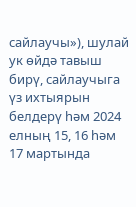сайлаучы»), шулай ук өйдә тавыш бирү, сайлаучыга үз ихтыярын белдерү һәм 2024 елның 15, 16 һәм 17 мартында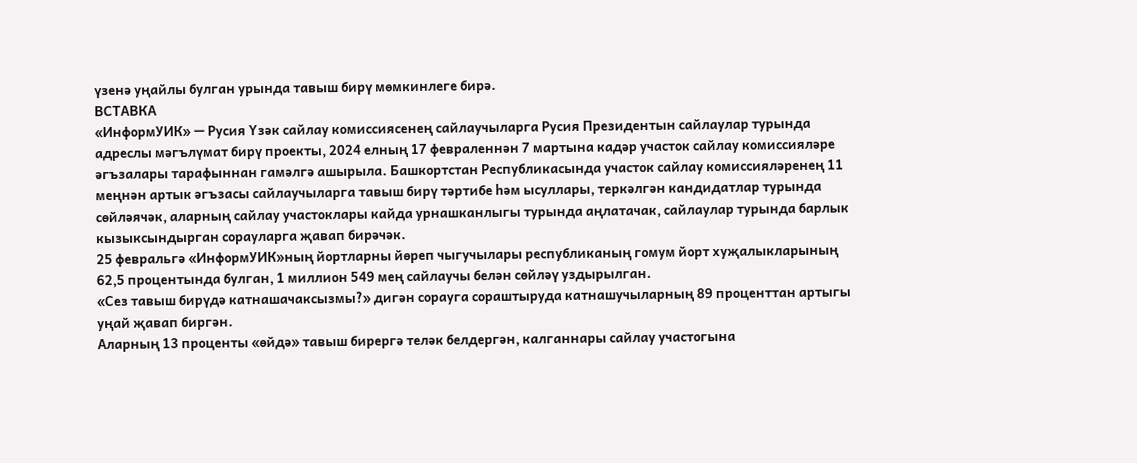үзенә уңайлы булган урында тавыш бирү мөмкинлеге бирә.
ВСТАВКА
«ИнформУИК» — Русия Үзәк сайлау комиссиясенең сайлаучыларга Русия Президентын сайлаулар турында адреслы мәгълүмат бирү проекты, 2024 елның 17 февраленнән 7 мартына кадәр участок сайлау комиссияләре әгъзалары тарафыннан гамәлгә ашырыла. Башкортстан Республикасында участок сайлау комиссияләренең 11 меңнән артык әгъзасы сайлаучыларга тавыш бирү тәртибе һәм ысуллары, теркәлгән кандидатлар турында сөйләячәк, аларның сайлау участоклары кайда урнашканлыгы турында аңлатачак, сайлаулар турында барлык кызыксындырган сорауларга җавап бирәчәк.
25 февральгә «ИнформУИК»ның йортларны йөреп чыгучылары республиканың гомум йорт хуҗалыкларының 62,5 процентында булган, 1 миллион 549 мең сайлаучы белән сөйләү уздырылган.
«Сез тавыш бирүдә катнашачаксызмы?» дигән сорауга сораштыруда катнашучыларның 89 проценттан артыгы уңай җавап биргән.
Аларның 13 проценты «өйдә» тавыш бирергә теләк белдергән, калганнары сайлау участогына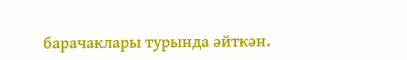барачаклары турында әйткән.